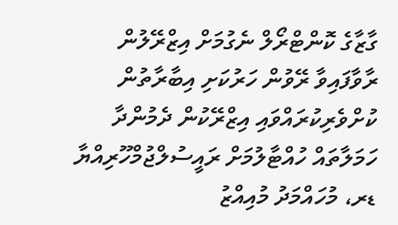ގާޒާގެ ކޮންޓްރޯލް ނެގުމަށް އިޒްރޭލުން ރާވާފައިވާ ރޭވުން ހަރުކަށި އިބާރާތުން ކުށްވެރިކުރައްވައި އިޒްރޭކުން ދެމުންދާ ހަމަލާތައް ހުއްޓާލުމަށް ރައީސުލްޖުމްހޫރިއްޔާ ޑރ، މުހައްމަދު މުއިއްޒު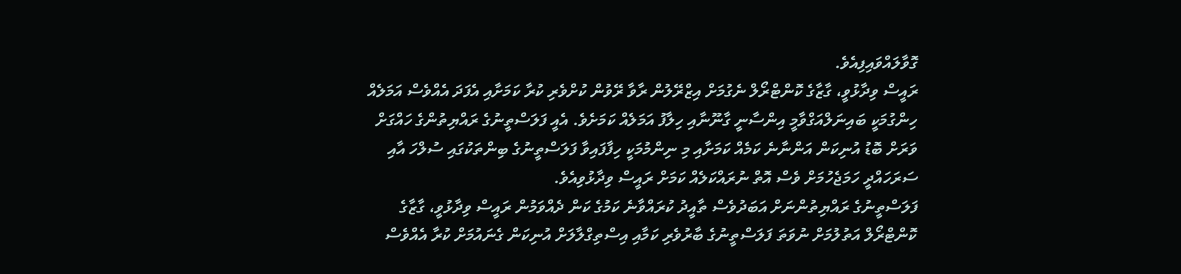ގޮވާލައްވައިފިއެވެ.
ރައީސް ވިދާޅުވީ، ގާޒާގެ ކޮންޓްރޯލް ނެގުމަށް އިޒްރޭލުން ރާވާ ރޭވުން ކުށްވެރި ކުރާ ކަމަށާއި އެފަދަ އެއްވެސް އަމަލެއް ހިންގުމަކީ ބައިނަލްއަގްވާމީ އިންސާނީ ގާނޫނާއި ހިލާފު އަމަލެއް ކަމަށެވެ. އެއީ ފަލަސްތީނުގެ ރައްޔިތުންގެ ހައްގަށް ވަރަށް ބޮޑު އުނިކަން އަންނާނެ ކަމެއް ކަމަށާއި މި ނިންމުމަކީ ހިފާފައިވާ ފަލަސްތީނުގެ ބިންތަކުގައި ސުލްހަ އާއި ސަރަހައްދީ ހަމަޖެހުމަށް ވެސް އޮތް ނުރައްކަލެއް ކަމަށް ރައީސް ވިދާޅުވިއެވެ.
ފަލަސްތީނުގެ ރައްޔިތުންނަށް އަބަދުވެސް ތާއީދު ކުރައްވާނެ ކަމުގެ ކަން ދެއްވަމުން ރައީސް ވިދާޅުވީ، ގާޒާގެ ކޮންޓްރޯލް އަތުލުމަށް ނުވަތަ ފަލަސްތީނުގެ ބާރުވެރި ކަމާއި އިސްތިގްލާލަށް އުނިކަން ގެނައުމަށް ކުރާ އެއްވެސް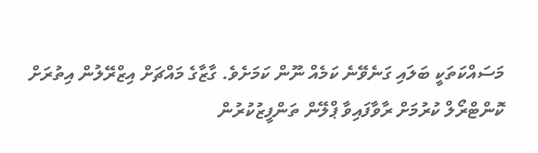މަސައްކަތަކީ ބަލައި ގަނެވޭނެ ކަމެއް ނޫން ކަމަށެވެ. ގާޒާގެ މައްޗަށް އިޒްރޭލުން އިތުރަށް ކޮންޓްރޯލް ކުރުމަށް ރާވާފައިވާ ޕްލޭން ތަންފީޒުކުރުން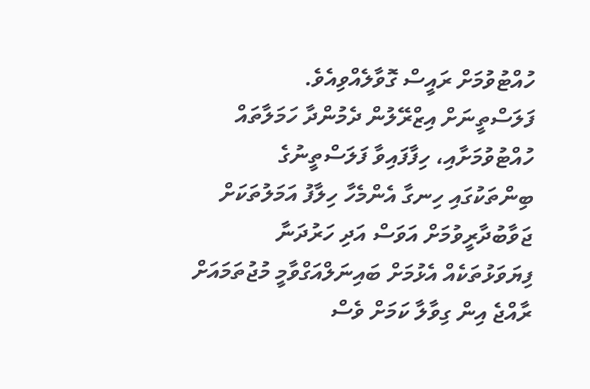ހުއްޓުވުމަށް ރައީސް ގޮވާލެއްވިއެވެ.
ފަލަސްތީނަށް އިޒްރޭލުން ދެމުންދާ ހަމަލާތައް ހުއްޓުވުމަށާއި، ހިފާފައިވާ ފަލަސްތީނުގެ ބިންތަކުގައި ހިނގާ އެންމެހާ ހިލާފު އަމަލުތަކަށް ޖަވާބުދާރީވުމަށް އަވަސް އަދި ހަރުދަނާ ފިޔަވަޅުތަކެއް އެޅުމަށް ބައިނަލްއަގްވާމީ މުޖުތަމައަށް ރާއްޖެ އިން ގިވާލާ ކަމަށް ވެސް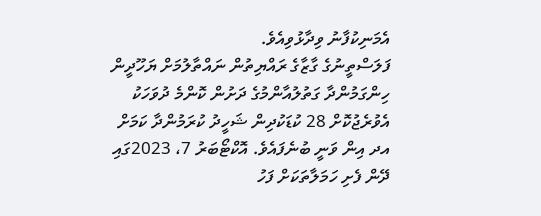އެމަނިކުފާނު ވިދާޅުވިއެވެ.
ފަލަސްތީނުގެ ގާޒާގެ ރައްޔިތުން ނައްތާލުމަށް ޔަހޫދީން ހިންގަމުންދާ ގަތުލުއާންމުގެ ދަށުން ކޮންމެ ދުވަހަކު އެވުރެޖުކޮށް 28 ކުޑަކުދިން ޝަހީދު ކުރަމުންދާ ކަމަށް އދ އިން ވަނީ ބުނެފައެވެ. އޮކްޓޯބަރު 7، 2023ގައި ދޭން ފެށި ހަމަލާތަކަށް ފަހު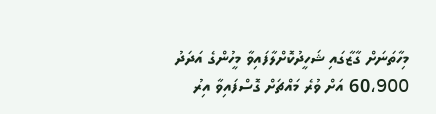މިހާތަނަށް ގާޒާގައި ޝަހީދުކޮށްލާފައިވާ މީހުންގެ އަދަދު 60،900 އަށް ވުރެ މައްޗަށް ގޮސްފައިވާ އިރު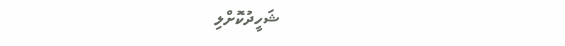ޝަހީދުކޮށްލި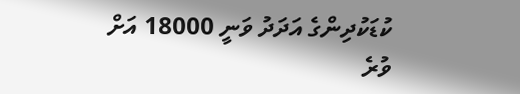ކުޑަކުދިންގެ އަދަދު ވަނީ 18000 އަށް ވުރެ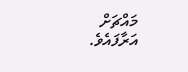މައްޗަށް އަރާފައެވެ.